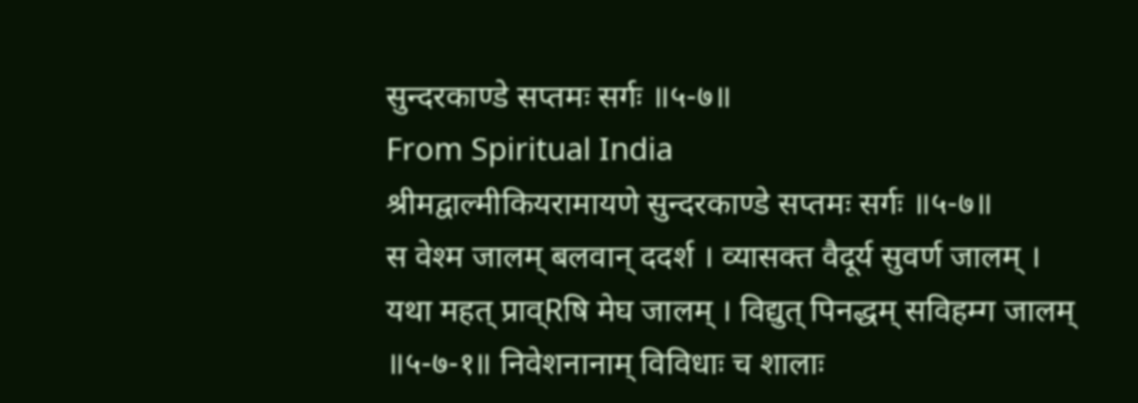सुन्दरकाण्डे सप्तमः सर्गः ॥५-७॥
From Spiritual India
श्रीमद्वाल्मीकियरामायणे सुन्दरकाण्डे सप्तमः सर्गः ॥५-७॥
स वेश्म जालम् बलवान् ददर्श । व्यासक्त वैदूर्य सुवर्ण जालम् । यथा महत् प्राव्Rषि मेघ जालम् । विद्युत् पिनद्धम् सविहम्ग जालम् ॥५-७-१॥ निवेशनानाम् विविधाः च शालाः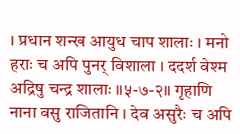। प्रधान शन्ख आयुध चाप शालाः । मनो हराः च अपि पुनर् विशाला । ददर्श वेश्म अद्रिषु चन्द्र शालाः ॥५-७-२॥ गृहाणि नाना वसु राजितानि । देव असुरैः च अपि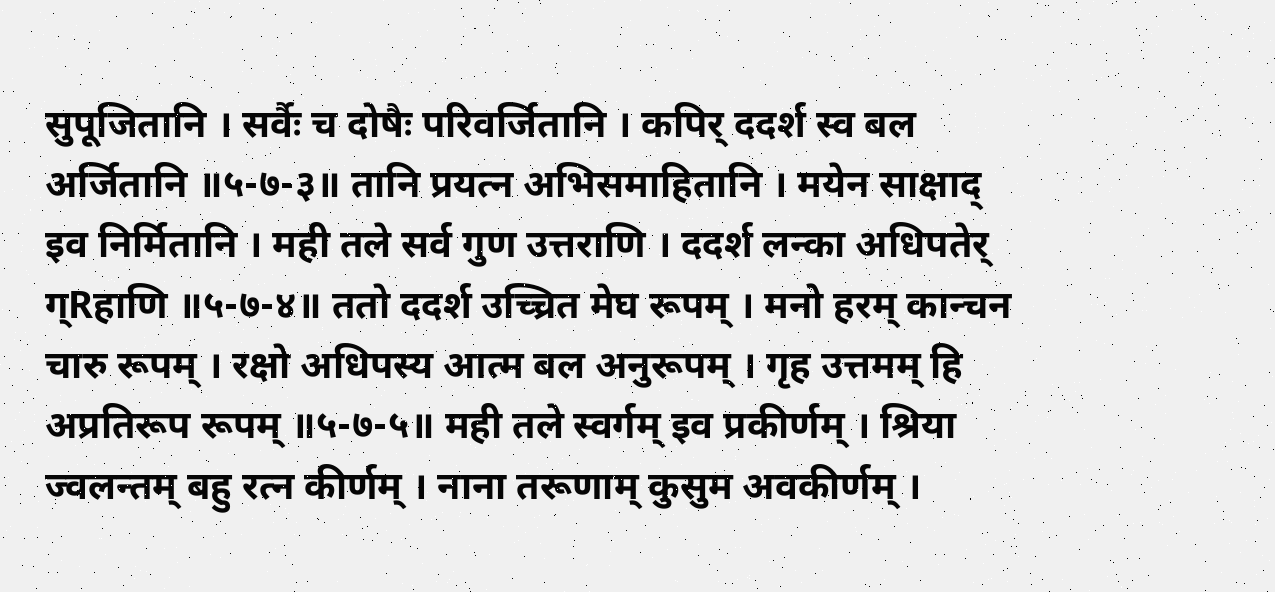सुपूजितानि । सर्वैः च दोषैः परिवर्जितानि । कपिर् ददर्श स्व बल अर्जितानि ॥५-७-३॥ तानि प्रयत्न अभिसमाहितानि । मयेन साक्षाद् इव निर्मितानि । मही तले सर्व गुण उत्तराणि । ददर्श लन्का अधिपतेर् ग्Rहाणि ॥५-७-४॥ ततो ददर्श उच्च्रित मेघ रूपम् । मनो हरम् कान्चन चारु रूपम् । रक्षो अधिपस्य आत्म बल अनुरूपम् । गृह उत्तमम् हि अप्रतिरूप रूपम् ॥५-७-५॥ मही तले स्वर्गम् इव प्रकीर्णम् । श्रिया ज्वलन्तम् बहु रत्न कीर्णम् । नाना तरूणाम् कुसुम अवकीर्णम् ।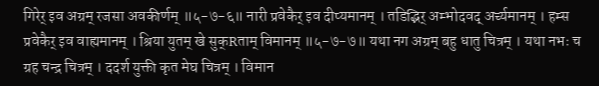गिरेर् इव अग्रम् रजसा अवकीर्णम् ॥५-७-६॥ नारी प्रवेकैर् इव दीप्यमानम् । तडिद्भिर् अम्भोदवद् अर्च्यमानम् । हम्स प्रवेकैर् इव वाह्यमानम् । श्रिया युतम् खे सुक्Rताम् विमानम् ॥५-७-७॥ यथा नग अग्रम् बहु धातु चित्रम् । यथा नभः च ग्रह चन्द्र चित्रम् । ददर्श युक्ती कृत मेघ चित्रम् । विमान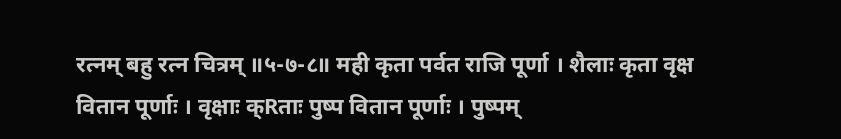रत्नम् बहु रत्न चित्रम् ॥५-७-८॥ मही कृता पर्वत राजि पूर्णा । शैलाः कृता वृक्ष वितान पूर्णाः । वृक्षाः क्Rताः पुष्प वितान पूर्णाः । पुष्पम्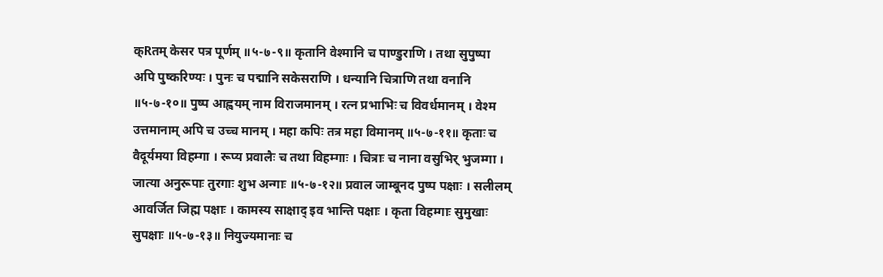क्Rतम् केसर पत्र पूर्णम् ॥५-७-९॥ कृतानि वेश्मानि च पाण्डुराणि । तथा सुपुष्पा अपि पुष्करिण्यः । पुनः च पद्मानि सकेसराणि । धन्यानि चित्राणि तथा वनानि ॥५-७-१०॥ पुष्प आह्वयम् नाम विराजमानम् । रत्न प्रभाभिः च विवर्धमानम् । वेश्म उत्तमानाम् अपि च उच्च मानम् । महा कपिः तत्र महा विमानम् ॥५-७-११॥ कृताः च वैदूर्यमया विहम्गा । रूप्य प्रवालैः च तथा विहम्गाः । चित्राः च नाना वसुभिर् भुजम्गा । जात्या अनुरूपाः तुरगाः शुभ अन्गाः ॥५-७-१२॥ प्रवाल जाम्बूनद पुष्प पक्षाः । सलीलम् आवर्जित जिह्म पक्षाः । कामस्य साक्षाद् इव भान्ति पक्षाः । कृता विहम्गाः सुमुखाः सुपक्षाः ॥५-७-१३॥ नियुज्यमानाः च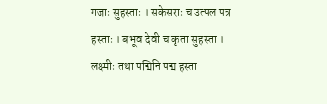गजाः सुहस्ताः । सकेसराः च उत्पल पत्र हस्ताः । बभूव देवी च कृता सुहस्ता । लक्ष्मीः तथा पद्मिनि पद्म हस्ता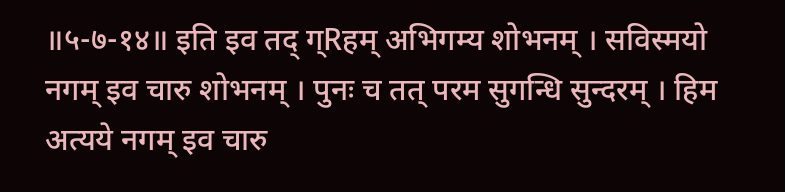॥५-७-१४॥ इति इव तद् ग्Rहम् अभिगम्य शोभनम् । सविस्मयो नगम् इव चारु शोभनम् । पुनः च तत् परम सुगन्धि सुन्दरम् । हिम अत्यये नगम् इव चारु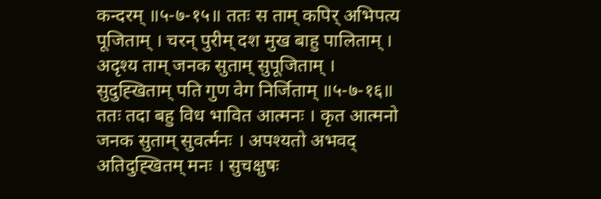कन्दरम् ॥५-७-१५॥ ततः स ताम् कपिर् अभिपत्य पूजिताम् । चरन् पुरीम् दश मुख बाहु पालिताम् । अदृश्य ताम् जनक सुताम् सुपूजिताम् । सुदुह्खिताम् पति गुण वेग निर्जिताम् ॥५-७-१६॥ ततः तदा बहु विध भावित आत्मनः । कृत आत्मनो जनक सुताम् सुवर्त्मनः । अपश्यतो अभवद् अतिदुह्खितम् मनः । सुचक्षुषः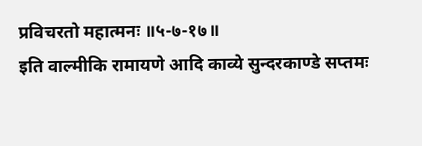प्रविचरतो महात्मनः ॥५-७-१७॥
इति वाल्मीकि रामायणे आदि काव्ये सुन्दरकाण्डे सप्तमः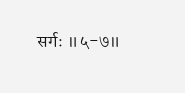सर्गः ॥५-७॥